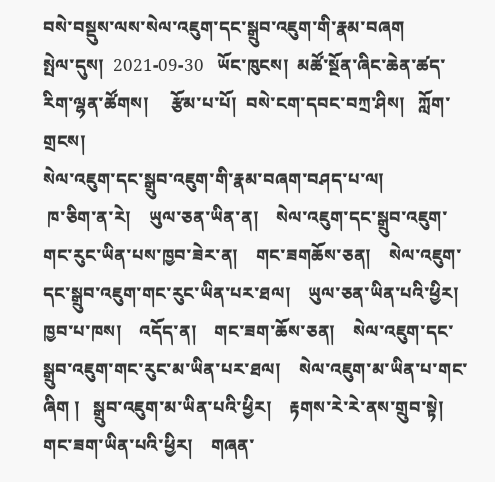བསེ་བསྡུས་ལས་སེལ་འཇུག་དང་སྒྲུབ་འཇུག་གི་རྣམ་བཞག
སྤེལ་དུས།  2021-09-30   ཡོང་ཁུངས།  མཚོ་སྔོན་ཞིང་ཆེན་ཚད་རིག་ལྷན་ཚོགས།     རྩོམ་པ་པོ།  བསེ་ངག་དབང་བཀྲ་ཤིས།   ཀློག་གྲངས།
སེལ་འཇུག་དང་སྒྲུབ་འཇུག་གི་རྣམ་བཞག་བཤད་པ་ལ།
 ཁ་ཅིག་ན་རེ།    ཡུལ་ཅན་ཡིན་ན།    སེལ་འཇུག་དང་སྒྲུབ་འཇུག་གང་རུང་ཡིན་པས་ཁྱབ་ཟེར་ན།    གང་ཟགཆོས་ཅན།    སེལ་འཇུག་དང་སྒྲུབ་འཇུག་གང་རུང་ཡིན་པར་ཐལ།    ཡུལ་ཅན་ཡིན་པའི་ཕྱིར།    ཁྱབ་པ་ཁས།    འདོད་ན།    གང་ཟག་ཆོས་ཅན།    སེལ་འཇུག་དང་སྒྲུབ་འཇུག་གང་རུང་མ་ཡིན་པར་ཐལ།    སེལ་འཇུག་མ་ཡིན་པ་གང་ཞིག །   སྒྲུབ་འཇུག་མ་ཡིན་པའི་ཕྱིར།    རྟགས་རེ་རེ་ནས་གྲུབ་སྟེ།    གང་ཟག་ཡིན་པའི་ཕྱིར།    གཞན་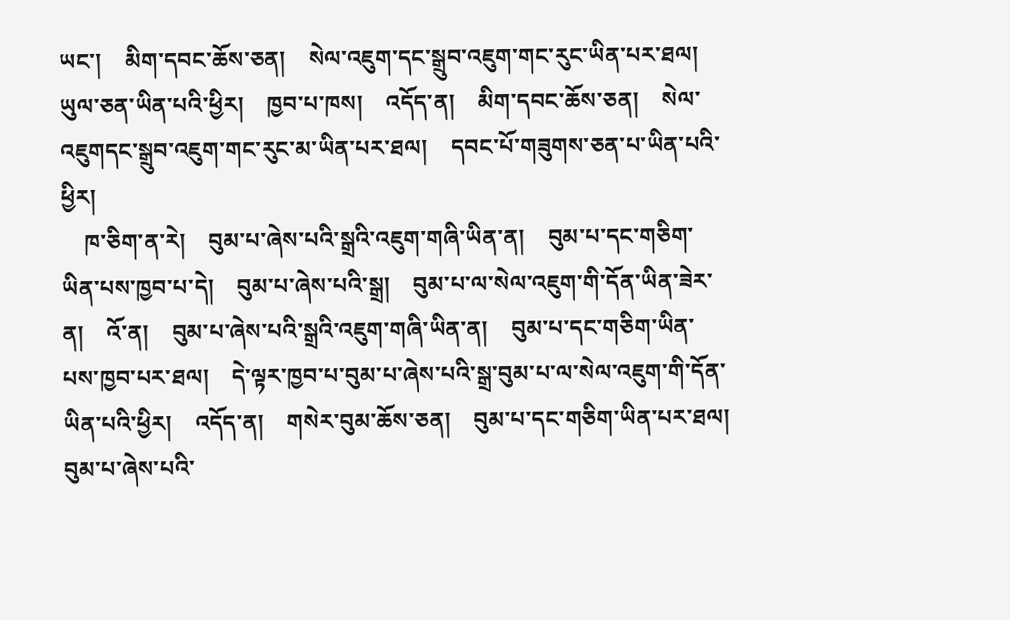ཡང་།    མིག་དབང་ཆོས་ཅན།    སེལ་འཇུག་དང་སྒྲུབ་འཇུག་གང་རུང་ཡིན་པར་ཐལ།    ཡུལ་ཅན་ཡིན་པའི་ཕྱིར།    ཁྱབ་པ་ཁས།    འདོད་ན།    མིག་དབང་ཆོས་ཅན།    སེལ་འཇུགདང་སྒྲུབ་འཇུག་གང་རུང་མ་ཡིན་པར་ཐལ།    དབང་པོ་གཟུགས་ཅན་པ་ཡིན་པའི་ཕྱིར།
    ཁ་ཅིག་ན་རེ།    བུམ་པ་ཞེས་པའི་སྒྲའི་འཇུག་གཞི་ཡིན་ན།    བུམ་པ་དང་གཅིག་ཡིན་པས་ཁྱབ་པ་དེ།    བུམ་པ་ཞེས་པའི་སྒྲ།    བུམ་པ་ལ་སེལ་འཇུག་གི་དོན་ཡིན་ཟེར་ན།    འོ་ན།    བུམ་པ་ཞེས་པའི་སྒྲའི་འཇུག་གཞི་ཡིན་ན།    བུམ་པ་དང་གཅིག་ཡིན་པས་ཁྱབ་པར་ཐལ།    དེ་ལྟར་ཁྱབ་པ་བུམ་པ་ཞེས་པའི་སྒྲ་བུམ་པ་ལ་སེལ་འཇུག་གི་དོན་ཡིན་པའི་ཕྱིར།    འདོད་ན།    གསེར་བུམ་ཆོས་ཅན།    བུམ་པ་དང་གཅིག་ཡིན་པར་ཐལ།    བུམ་པ་ཞེས་པའི་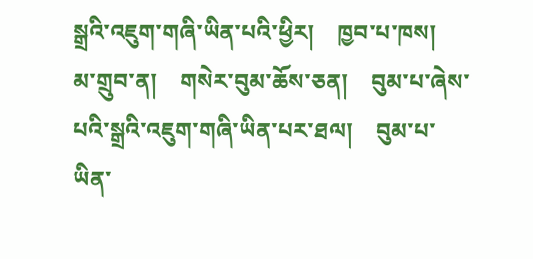སྒྲའི་འཇུག་གཞི་ཡིན་པའི་ཕྱིར།    ཁྱབ་པ་ཁས།    མ་གྲུབ་ན།    གསེར་བུམ་ཆོས་ཅན།    བུམ་པ་ཞེས་པའི་སྒྲའི་འཇུག་གཞི་ཡིན་པར་ཐལ།    བུམ་པ་ཡིན་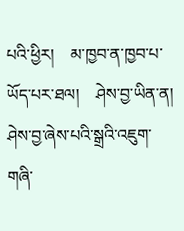པའི་ཕྱིར།    མ་ཁྱབ་ན་ཁྱབ་པ་ཡོད་པར་ཐལ།    ཤེས་བྱ་ཡིན་ན།   ཤེས་བྱ་ཞེས་པའི་སྒྲའི་འཇུག་གཞི་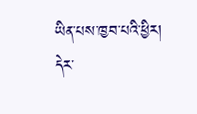ཡིན་པས་ཁྱབ་པའི་ཕྱིར།    དེར་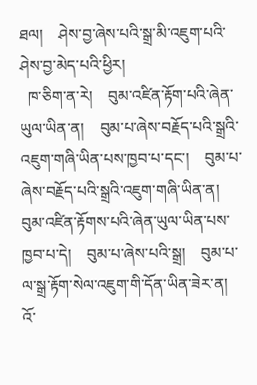ཐལ།    ཤེས་བྱ་ཞེས་པའི་སྒྲ་མི་འཇུག་པའི་ཤེས་བྱ་མེད་པའི་ཕྱིར།
  ཁ་ཅིག་ན་རེ།    བུམ་འཛིན་རྟོག་པའི་ཞེན་ཡུལ་ཡིན་ན།    བུམ་པ་ཞེས་བརྗོད་པའི་སྒྲའི་འཇུག་གཞི་ཡིན་པས་ཁྱབ་པ་དང་།    བུམ་པ་ཞེས་བརྗོད་པའི་སྒྲའི་འཇུག་གཞི་ཡིན་ན།    བུམ་འཛིན་རྟོགས་པའི་ཞེན་ཡུལ་ཡིན་པས་ཁྱབ་པ་དེ།    བུམ་པ་ཞེས་པའི་སྒྲ།    བུམ་པ་ལ་སྒྲ་རྟོག་སེལ་འཇུག་གི་དོན་ཡིན་ཟེར་ན།    འོ་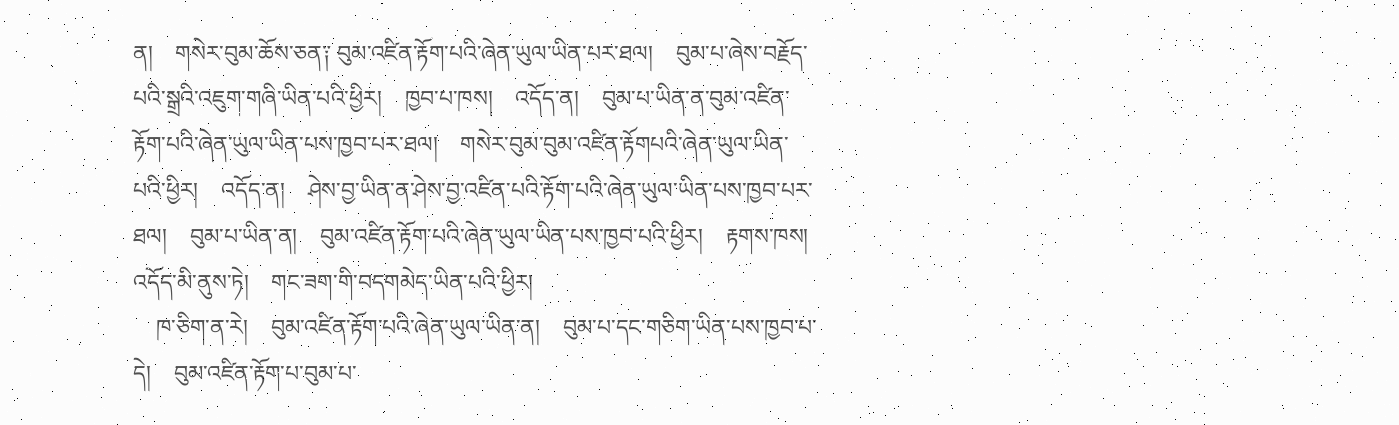ན།    གསེར་བུམ་ཆོས་ཅན༑ བུམ་འཛིན་རྟོག་པའི་ཞེན་ཡུལ་ཡིན་པར་ཐལ།    བུམ་པ་ཞེས་བརྗོད་པའི་སྒྲའི་འཇུག་གཞི་ཡིན་པའི་ཕྱིར།    ཁྱབ་པ་ཁས།    འདོད་ན།    བུམ་པ་ཡིན་ན་བུམ་འཛིན་རྟོག་པའི་ཞེན་ཡུལ་ཡིན་པས་ཁྱབ་པར་ཐལ།    གསེར་བུམ་བུམ་འཛིན་རྟོགཔའི་ཞེན་ཡུལ་ཡིན་པའི་ཕྱིར།    འདོད་ན།    ཤེས་བྱ་ཡིན་ན་ཤེས་བྱ་འཛིན་པའི་རྟོག་པའི་ཞེན་ཡུལ་ཡིན་པས་ཁྱབ་པར་ཐལ།    བུམ་པ་ཡིན་ན།    བུམ་འཛིན་རྟོག་པའི་ཞེན་ཡུལ་ཡིན་པས་ཁྱབ་པའི་ཕྱིར།    རྟགས་ཁས།    འདོད་མི་ནུས་ཏེ།    གང་ཟག་གི་བདགམེད་ཡིན་པའི་ཕྱིར།
    ཁ་ཅིག་ན་རེ།    བུམ་འཛིན་རྟོག་པའི་ཞེན་ཡུལ་ཡིན་ན།    བུམ་པ་དང་གཅིག་ཡིན་པས་ཁྱབ་པ་དེ།    བུམ་འཛིན་རྟོག་པ་བུམ་པ་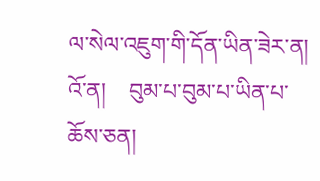ལ་སེལ་འཇུག་གི་དོན་ཡིན་ཟེར་ན།    འོ་ན།    བུམ་པ་བུམ་པ་ཡིན་པ་ཆོས་ཅན།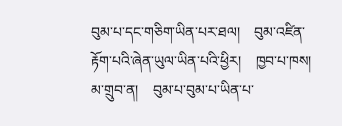བུམ་པ་དང་གཅིག་ཡིན་པར་ཐལ།    བུམ་འཛིན་རྟོག་པའི་ཞེན་ཡུལ་ཡིན་པའི་ཕྱིར།    ཁྱབ་པ་ཁས།    མ་གྲུབ་ན།    བུམ་པ་བུམ་པ་ཡིན་པ་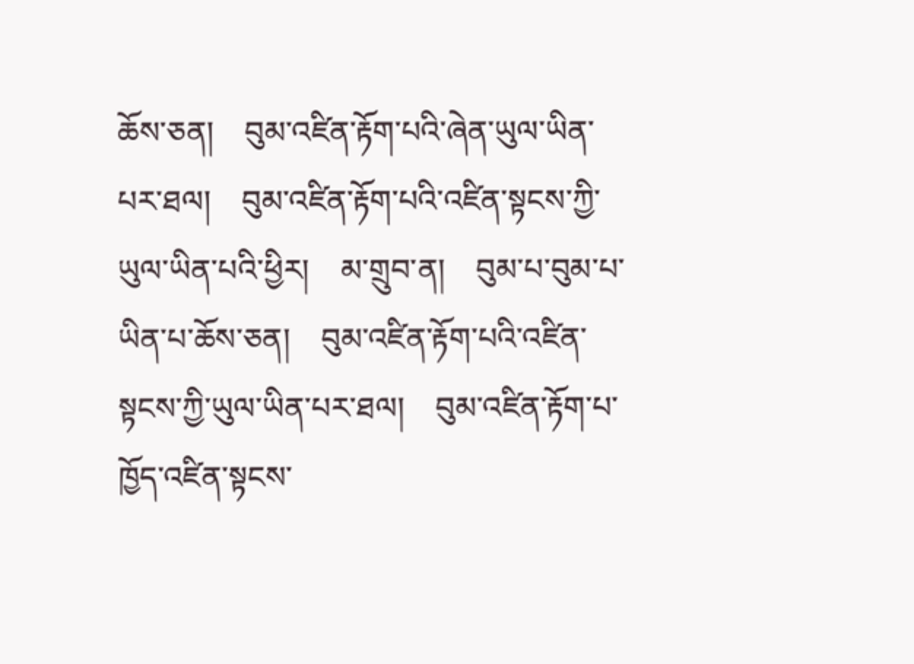ཆོས་ཅན།    བུམ་འཛིན་རྟོག་པའི་ཞེན་ཡུལ་ཡིན་པར་ཐལ།    བུམ་འཛིན་རྟོག་པའི་འཛིན་སྟངས་ཀྱི་ཡུལ་ཡིན་པའི་ཕྱིར།    མ་གྲུབ་ན།    བུམ་པ་བུམ་པ་ཡིན་པ་ཆོས་ཅན།    བུམ་འཛིན་རྟོག་པའི་འཛིན་སྟངས་ཀྱི་ཡུལ་ཡིན་པར་ཐལ།    བུམ་འཛིན་རྟོག་པ་ཁྱོད་འཛིན་སྟངས་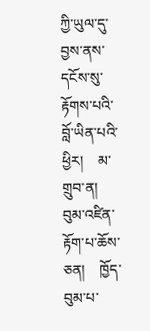ཀྱི་ཡུལ་དུ་བྱས་ནས་དངོས་སུ་རྟོགས་པའི་བློ་ཡིན་པའི་ཕྱིར།    མ་གྲུབ་ན།    བུམ་འཛིན་རྟོག་པ་ཆོས་ཅན།    ཁྱོད་བུམ་པ་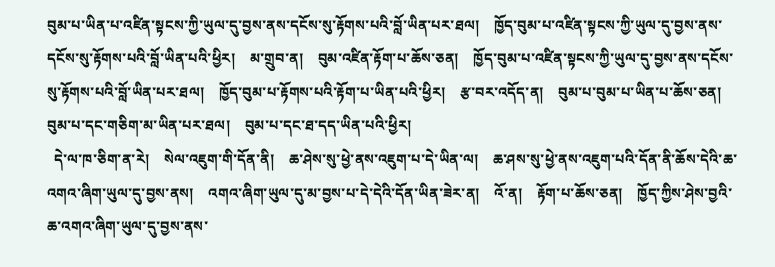བུམ་པ་ཡིན་པ་འཛིན་སྟངས་ཀྱི་ཡུལ་དུ་བྱས་ནས་དངོས་སུ་རྟོགས་པའི་བློ་ཡིན་པར་ཐལ།    ཁྱོད་བུམ་པ་འཛིན་སྟངས་ཀྱི་ཡུལ་དུ་བྱས་ནས་དངོས་སུ་རྟོགས་པའི་བློ་ཡིན་པའི་ཕྱིར།    མ་གྲུབ་ན།    བུམ་འཛིན་རྟོག་པ་ཆོས་ཅན།    ཁྱོད་བུམ་པ་འཛིན་སྟངས་ཀྱི་ཡུལ་དུ་བྱས་ནས་དངོས་སུ་རྟོགས་པའི་བློ་ཡིན་པར་ཐལ།    ཁྱོད་བུམ་པ་རྟོགས་པའི་རྟོག་པ་ཡིན་པའི་ཕྱིར།    རྩ་བར་འདོད་ན།    བུམ་པ་བུམ་པ་ཡིན་པ་ཆོས་ཅན།    བུམ་པ་དང་གཅིག་མ་ཡིན་པར་ཐལ།    བུམ་པ་དང་ཐ་དད་ཡིན་པའི་ཕྱིར།
  དེ་ལ་ཁ་ཅིག་ན་རེ།    སེལ་འཇུག་གི་དོན་ནི།    ཆ་ཤེས་སུ་ཕྱེ་ནས་འཇུག་པ་དེ་ཡིན་ལ།    ཆ་ཤས་སུ་ཕྱེ་ནས་འཇུག་པའི་དོན་ནི་ཆོས་དེའི་ཆ་འགའ་ཞིག་ཡུལ་དུ་བྱས་ནས།    འགའ་ཞིག་ཡུལ་དུ་མ་བྱས་པ་དེ་དེའི་དོན་ཡིན་ཟེར་ན།    འོ་ན།    རྟོག་པ་ཆོས་ཅན།    ཁྱོད་ཀྱིས་ཤེས་བྱའི་ཆ་འགའ་ཞིག་ཡུལ་དུ་བྱས་ནས་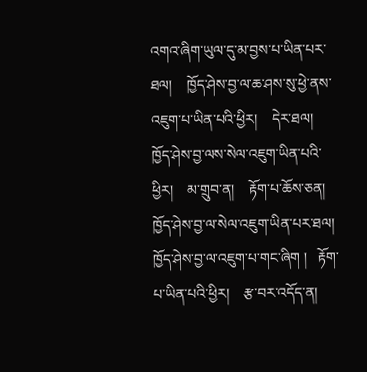འགའ་ཞིག་ཡུལ་དུ་མ་བྱས་པ་ཡིན་པར་ཐལ།    ཁྱོད་ཤེས་བྱ་ལ་ཆ་ཤས་སུ་ཕྱེ་ནས་འཇུག་པ་ཡིན་པའི་ཕྱིར།    དེར་ཐལ།    ཁྱོད་ཤེས་བྱ་ལས་སེལ་འཇུག་ཡིན་པའི་ཕྱིར།    མ་གྲུབ་ན།    རྟོག་པ་ཆོས་ཅན།    ཁྱོད་ཤེས་བྱ་ལ་སེལ་འཇུག་ཡིན་པར་ཐལ།    ཁྱོད་ཤེས་བྱ་ལ་འཇུག་པ་གང་ཞིག །   རྟོག་པ་ཡིན་པའི་ཕྱིར།    རྩ་བར་འདོད་ན།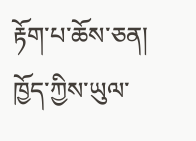རྟོག་པ་ཆོས་ཅན།    ཁྱོད་ཀྱིས་ཡུལ་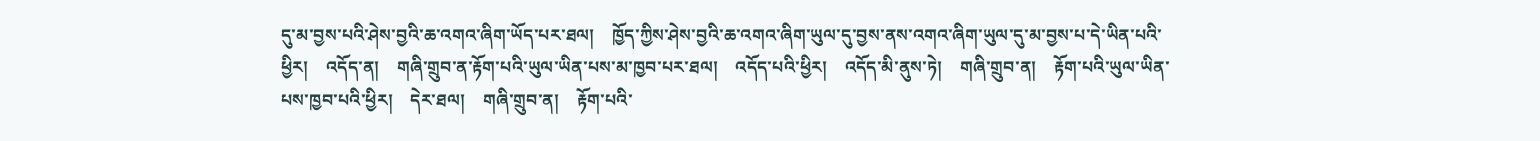དུ་མ་བྱས་པའི་ཤེས་བྱའི་ཆ་འགའ་ཞིག་ཡོད་པར་ཐལ།    ཁྱོད་ཀྱིས་ཤེས་བྱའི་ཆ་འགའ་ཞིག་ཡུལ་དུ་བྱས་ནས་འགའ་ཞིག་ཡུལ་དུ་མ་བྱས་པ་དེ་ཡིན་པའི་ཕྱིར།    འདོད་ན།    གཞི་གྲུབ་ན་རྟོག་པའི་ཡུལ་ཡིན་པས་མ་ཁྱབ་པར་ཐལ།    འདོད་པའི་ཕྱིར།    འདོད་མི་ནུས་ཏེ།    གཞི་གྲུབ་ན།    རྟོག་པའི་ཡུལ་ཡིན་པས་ཁྱབ་པའི་ཕྱིར།    དེར་ཐལ།    གཞི་གྲུབ་ན།    རྟོག་པའི་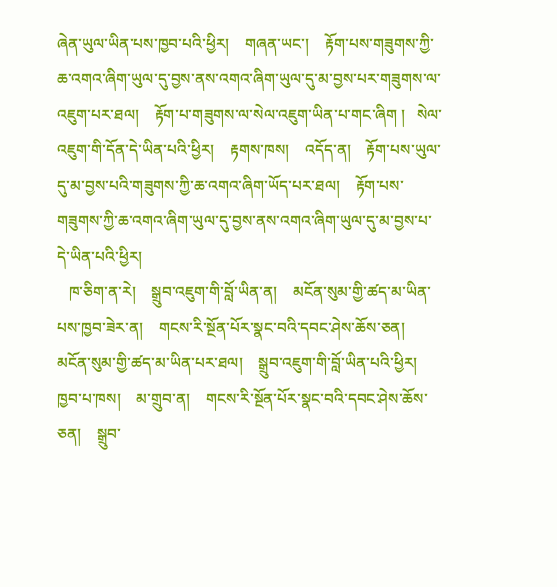ཞེན་ཡུལ་ཡིན་པས་ཁྱབ་པའི་ཕྱིར།    གཞན་ཡང་།    རྟོག་པས་གཟུགས་ཀྱི་ཆ་འགའ་ཞིག་ཡུལ་དུ་བྱས་ནས་འགའ་ཞིག་ཡུལ་དུ་མ་བྱས་པར་གཟུགས་ལ་འཇུག་པར་ཐལ།    རྟོག་པ་གཟུགས་ལ་སེལ་འཇུག་ཡིན་པ་གང་ཞིག །   སེལ་འཇུག་གི་དོན་དེ་ཡིན་པའི་ཕྱིར།    རྟགས་ཁས།    འདོད་ན།    རྟོག་པས་ཡུལ་དུ་མ་བྱས་པའི་གཟུགས་ཀྱི་ཆ་འགའ་ཞིག་ཡོད་པར་ཐལ།    རྟོག་པས་གཟུགས་ཀྱི་ཆ་འགའ་ཞིག་ཡུལ་དུ་བྱས་ནས་འགའ་ཞིག་ཡུལ་དུ་མ་བྱས་པ་དེ་ཡིན་པའི་ཕྱིར།
   ཁ་ཅིག་ན་རེ།    སྒྲུབ་འཇུག་གི་བློ་ཡིན་ན།    མངོན་སུམ་གྱི་ཚད་མ་ཡིན་པས་ཁྱབ་ཟེར་ན།    གངས་རི་སྔོན་པོར་སྣང་བའི་དབང་ཤེས་ཆོས་ཅན།    མངོན་སུམ་གྱི་ཚད་མ་ཡིན་པར་ཐལ།    སྒྲུབ་འཇུག་གི་བློ་ཡིན་པའི་ཕྱིར།    ཁྱབ་པ་ཁས།    མ་གྲུབ་ན།    གངས་རི་སྔོན་པོར་སྣང་བའི་དབང་ཤེས་ཆོས་ཅན།    སྒྲུབ་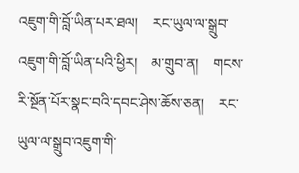འཇུག་གི་བློ་ཡིན་པར་ཐལ།    རང་ཡུལ་ལ་སྒྲུབ་འཇུག་གི་བློ་ཡིན་པའི་ཕྱིར།    མ་གྲུབ་ན།    གངས་རི་སྔོན་པོར་སྣང་བའི་དབང་ཤེས་ཆོས་ཅན།    རང་ཡུལ་ལ་སྒྲུབ་འཇུག་གི་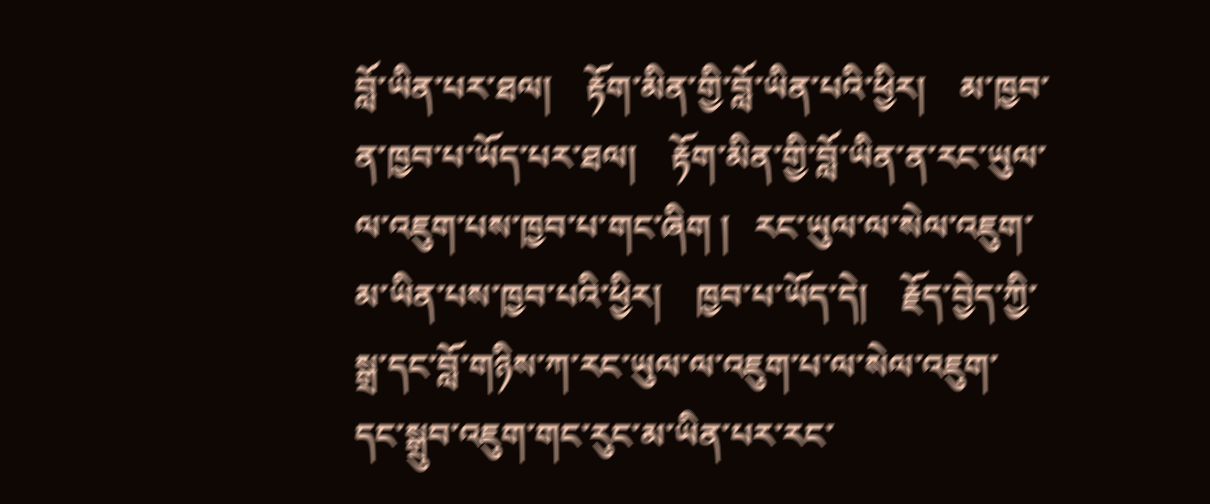བློ་ཡིན་པར་ཐལ།    རྟོག་མིན་གྱི་བློ་ཡིན་པའི་ཕྱིར།    མ་ཁྱབ་ན་ཁྱབ་པ་ཡོད་པར་ཐལ།    རྟོག་མིན་གྱི་བློ་ཡིན་ན་རང་ཡུལ་ལ་འཇུག་པས་ཁྱབ་པ་གང་ཞིག །   རང་ཡུལ་ལ་སེལ་འཇུག་མ་ཡིན་པས་ཁྱབ་པའི་ཕྱིར།    ཁྱབ་པ་ཡོད་དེ།    རྗོད་བྱེད་ཀྱི་སྒྲ་དང་བློ་གཉིས་ཀ་རང་ཡུལ་ལ་འཇུག་པ་ལ་སེལ་འཇུག་དང་སྒྲུབ་འཇུག་གང་རུང་མ་ཡིན་པར་རང་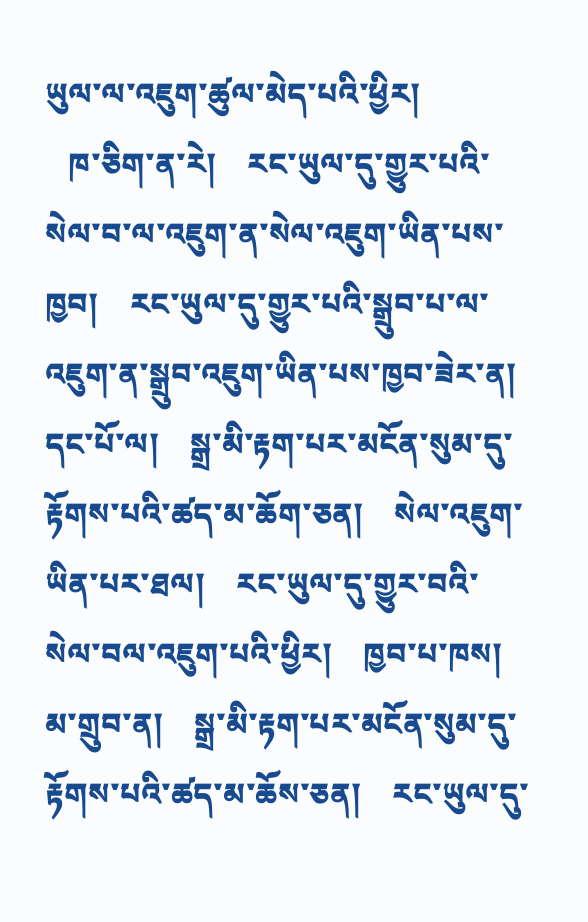ཡུལ་ལ་འཇུག་ཚུལ་མེད་པའི་ཕྱིར།
   ཁ་ཅིག་ན་རེ།    རང་ཡུལ་དུ་གྱུར་པའི་སེལ་བ་ལ་འཇུག་ན་སེལ་འཇུག་ཡིན་པས་ཁྱབ།    རང་ཡུལ་དུ་གྱུར་པའི་སྒྲུབ་པ་ལ་འཇུག་ན་སྒྲུབ་འཇུག་ཡིན་པས་ཁྱབ་ཟེར་ན།    དང་པོ་ལ།    སྒྲ་མི་རྟག་པར་མངོན་སུམ་དུ་རྟོགས་པའི་ཚད་མ་ཆོག་ཅན།    སེལ་འཇུག་ཡིན་པར་ཐལ།    རང་ཡུལ་དུ་གྱུར་བའི་སེལ་བལ་འཇུག་པའི་ཕྱིར།    ཁྱབ་པ་ཁས།    མ་གྲུབ་ན།    སྒྲ་མི་རྟག་པར་མངོན་སུམ་དུ་རྟོགས་པའི་ཚད་མ་ཆོས་ཅན།    རང་ཡུལ་དུ་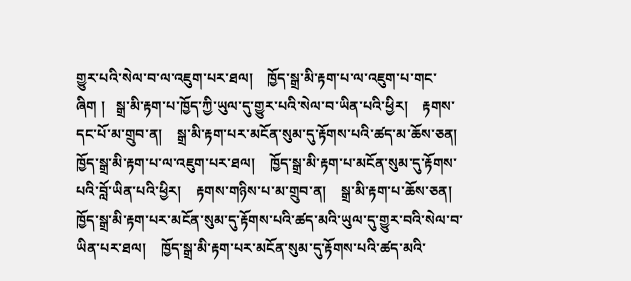གྱུར་པའི་སེལ་བ་ལ་འཇུག་པར་ཐལ།    ཁྱོད་སྒྲ་མི་རྟག་པ་ལ་འཇུག་པ་གང་ཞིག །   སྒྲ་མི་རྟག་པ་ཁྱོད་ཀྱི་ཡུལ་དུ་གྱུར་པའི་སེལ་བ་ཡིན་པའི་ཕྱིར།    རྟགས་དང་པོ་མ་གྲུབ་ན།    སྒྲ་མི་རྟག་པར་མངོན་སུམ་དུ་རྟོགས་པའི་ཚད་མ་ཆོས་ཅན།    ཁྱོད་སྒྲ་མི་རྟག་པ་ལ་འཇུག་པར་ཐལ།    ཁྱོད་སྒྲ་མི་རྟག་པ་མངོན་སུམ་དུ་རྟོགས་པའི་བློ་ཡིན་པའི་ཕྱིར།    རྟགས་གཉིས་པ་མ་གྲུབ་ན།    སྒྲ་མི་རྟག་པ་ཆོས་ཅན།    ཁྱོད་སྒྲ་མི་རྟག་པར་མངོན་སུམ་དུ་རྟོགས་པའི་ཚད་མའི་ཡུལ་དུ་གྱུར་བའི་སེལ་བ་ཡིན་པར་ཐལ།    ཁྱོད་སྒྲ་མི་རྟག་པར་མངོན་སུམ་དུ་རྟོགས་པའི་ཚད་མའི་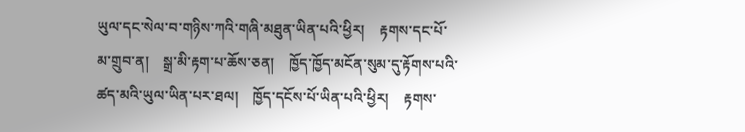ཡུལ་དང་སེལ་བ་གཉིས་ཀའི་གཞི་མཐུན་ཡིན་པའི་ཕྱིར།    རྟགས་དང་པོ་མ་གྲུབ་ན།    སྒྲ་མི་རྟག་པ་ཆོས་ཅན།    ཁྱོད་ཁྱོད་མངོན་སུམ་དུ་རྟོགས་པའི་ཚད་མའི་ཡུལ་ཡིན་པར་ཐལ།    ཁྱོད་དངོས་པོ་ཡིན་པའི་ཕྱིར།    རྟགས་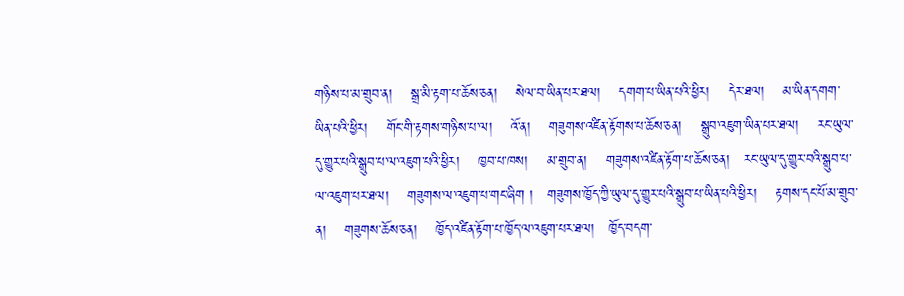གཉིས་པ་མ་གྲུབ་ན།    སྒྲ་མི་རྟག་པ་ཆོས་ཅན།    སེལ་བ་ཡིན་པར་ཐལ།    དགག་པ་ཡིན་པའི་ཕྱིར།    དེར་ཐལ།    མ་ཡིན་དགག་ཡིན་པའི་ཕྱིར།    གོང་གི་རྟགས་གཉིས་པ་ལ།    འོ་ན།    གཟུགས་འཛིན་རྟོགས་པ་ཆོས་ཅན།    སྒྲུབ་འཇུག་ཡིན་པར་ཐལ།    རང་ཡུལ་དུ་གྱུར་པའི་སྒྲུབ་པ་ལ་འཇུག་པའི་ཕྱིར།    ཁྱབ་པ་ཁས།    མ་གྲུབ་ན།    གཟུགས་འཛིན་རྟོག་པ་ཆོས་ཅན།   རང་ཡུལ་དུ་གྱུར་བའི་སྒྲུབ་པ་ལ་འཇུག་པར་ཐལ།    གཟུགས་ལ་འཇུག་པ་གང་ཞིག །   གཟུགས་ཁྱོད་ཀྱི་ཡུལ་དུ་གྱུར་པའི་སྒྲུབ་པ་ཡིན་པའི་ཕྱིར།    རྟགས་དང་པོ་མ་གྲུབ་ན།    གཟུགས་ཆོས་ཅན།    ཁྱོད་འཛིན་རྟོག་པ་ཁྱོད་ལ་འཇུག་པར་ཐལ།   ཁྱོད་བདག་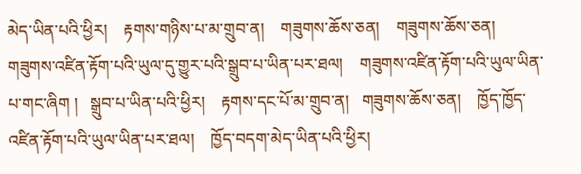མེད་ཡིན་པའི་ཕྱིར།    རྟགས་གཉིས་པ་མ་གྲུབ་ན།    གཟུགས་ཆོས་ཅན།    གཟུགས་ཆོས་ཅན།    གཟུགས་འཛིན་རྟོག་པའི་ཡུལ་དུ་གྱུར་པའི་སྒྲུབ་པ་ཡིན་པར་ཐལ།    གཟུགས་འཛིན་རྟོག་པའི་ཡུལ་ཡིན་པ་གང་ཞིག །   སྒྲུབ་པ་ཡིན་པའི་ཕྱིར།    རྟགས་དང་པོ་མ་གྲུབ་ན།   གཟུགས་ཆོས་ཅན།    ཁྱོད་ཁྱོད་འཛིན་རྟོག་པའི་ཡུལ་ཡིན་པར་ཐལ།    ཁྱོད་བདག་མེད་ཡིན་པའི་ཕྱིར།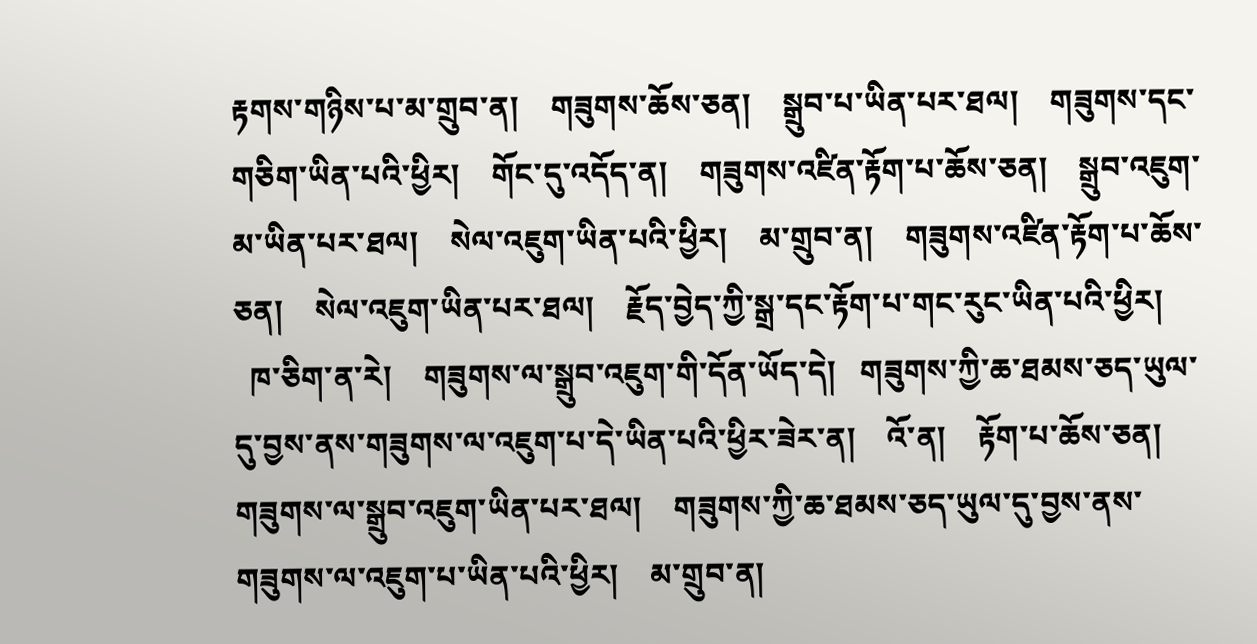རྟགས་གཉིས་པ་མ་གྲུབ་ན།    གཟུགས་ཆོས་ཅན།    སྒྲུབ་པ་ཡིན་པར་ཐལ།    གཟུགས་དང་གཅིག་ཡིན་པའི་ཕྱིར།    གོང་དུ་འདོད་ན།    གཟུགས་འཛིན་རྟོག་པ་ཆོས་ཅན།    སྒྲུབ་འཇུག་མ་ཡིན་པར་ཐལ།    སེལ་འཇུག་ཡིན་པའི་ཕྱིར།    མ་གྲུབ་ན།    གཟུགས་འཛིན་རྟོག་པ་ཆོས་ཅན།    སེལ་འཇུག་ཡིན་པར་ཐལ།    རྗོད་བྱེད་ཀྱི་སྒྲ་དང་རྟོག་པ་གང་རུང་ཡིན་པའི་ཕྱིར།
  ཁ་ཅིག་ན་རེ།    གཟུགས་ལ་སྒྲུབ་འཇུག་གི་དོན་ཡོད་དེ།   གཟུགས་ཀྱི་ཆ་ཐམས་ཅད་ཡུལ་དུ་བྱས་ནས་གཟུགས་ལ་འཇུག་པ་དེ་ཡིན་པའི་ཕྱིར་ཟེར་ན།    འོ་ན།    རྟོག་པ་ཆོས་ཅན།    གཟུགས་ལ་སྒྲུབ་འཇུག་ཡིན་པར་ཐལ།    གཟུགས་ཀྱི་ཆ་ཐམས་ཅད་ཡུལ་དུ་བྱས་ནས་གཟུགས་ལ་འཇུག་པ་ཡིན་པའི་ཕྱིར།    མ་གྲུབ་ན།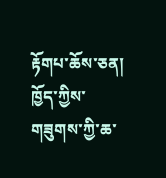རྟོགཔ་ཆོས་ཅན།    ཁྱོད་ཀྱིས་གཟུགས་ཀྱི་ཆ་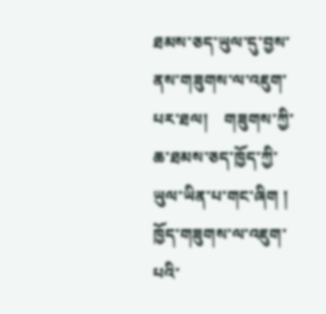ཐམས་ཅད་ཡུལ་དུ་བྱས་ནས་གཟུགས་ལ་འཇུག་པར་ཐལ།    གཟུགས་ཀྱི་ཆ་ཐམས་ཅད་ཁྱོད་ཀྱི་ཡུལ་ཡིན་པ་གང་ཞིག །   ཁྱོད་གཟུགས་ལ་འཇུག་པའི་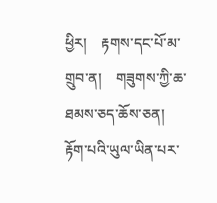ཕྱིར།    རྟགས་དང་པོ་མ་གྲུབ་ན།    གཟུགས་ཀྱི་ཆ་ཐམས་ཅད་ཆོས་ཅན།    རྟོག་པའི་ཡུལ་ཡིན་པར་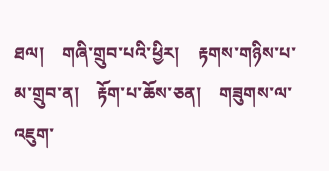ཐལ།    གཞི་གྲུབ་པའི་ཕྱིར།    རྟགས་གཉིས་པ་མ་གྲུབ་ན།    རྟོག་པ་ཆོས་ཅན།    གཟུགས་ལ་འཇུག་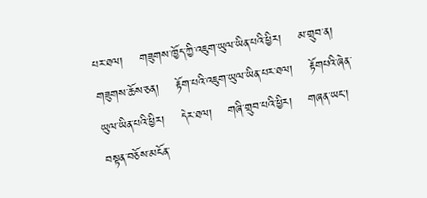པར་ཐལ།    གཟུགས་ཁྱོད་ཀྱི་འཇུག་ཡུལ་ཡིན་པའི་ཕྱིར།    མ་གྲུབ་ན།    གཟུགས་ཆོས་ཅན།    རྟོག་པའི་འཇུག་ཡུལ་ཡིན་པར་ཐལ།    རྟོགཔའི་ཞེན་ཡུལ་ཡིན་པའི་ཕྱིར།    དེར་ཐལ།    གཞི་གྲུབ་པའི་ཕྱིར།    གཞན་ཡང་།    བསྟན་བཅོས་མངོན་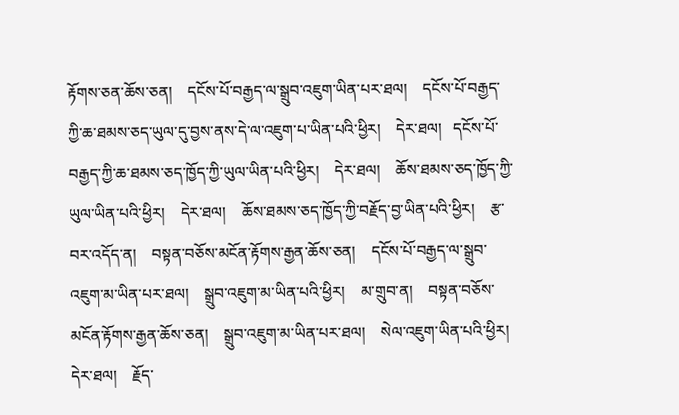རྟོགས་ཅན་ཆོས་ཅན།    དངོས་པོ་བརྒྱད་ལ་སྒྲུབ་འཇུག་ཡིན་པར་ཐལ།    དངོས་པོ་བརྒྱད་ཀྱི་ཆ་ཐམས་ཅད་ཡུལ་དུ་བྱས་ནས་དེ་ལ་འཇུག་པ་ཡིན་པའི་ཕྱིར།    དེར་ཐལ།   དངོས་པོ་བརྒྱད་ཀྱི་ཆ་ཐམས་ཅད་ཁྱོད་ཀྱི་ཡུལ་ཡིན་པའི་ཕྱིར།    དེར་ཐལ།    ཆོས་ཐམས་ཅད་ཁྱོད་ཀྱི་ཡུལ་ཡིན་པའི་ཕྱིར།    དེར་ཐལ།    ཆོས་ཐམས་ཅད་ཁྱོད་ཀྱི་བརྗོད་བྱ་ཡིན་པའི་ཕྱིར།    རྩ་བར་འདོད་ན།    བསྟན་བཅོས་མངོན་རྟོགས་རྒྱན་ཆོས་ཅན།    དངོས་པོ་བརྒྱད་ལ་སྒྲུབ་འཇུག་མ་ཡིན་པར་ཐལ།    སྒྲུབ་འཇུག་མ་ཡིན་པའི་ཕྱིར།    མ་གྲུབ་ན།    བསྟན་བཅོས་མངོན་རྟོགས་རྒྱན་ཆོས་ཅན།    སྒྲུབ་འཇུག་མ་ཡིན་པར་ཐལ།    སེལ་འཇུག་ཡིན་པའི་ཕྱིར།    དེར་ཐལ།    རྗོད་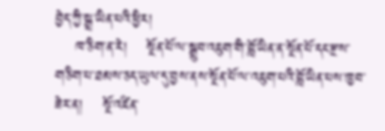བྱེད་ཀྱི་སྒྲ་ཡིན་པའི་ཕྱིར།
    ཁ་ཅིག་ན་རེ།    སྔོན་པོ་ལ་སྒྲུབ་འཇུག་གི་བློ་ཡིན་ན་སྔོན་པོ་དང་རྫས་གཅིག་པ་ཐམས་ཅད་ཡུལ་དུ་བྱས་ནས་སྔོན་པོ་ལ་འཇུག་པའི་བློ་ཡིན་པས་ཁྱབ་ཟེར་ན།    སྔོ་འཛིན་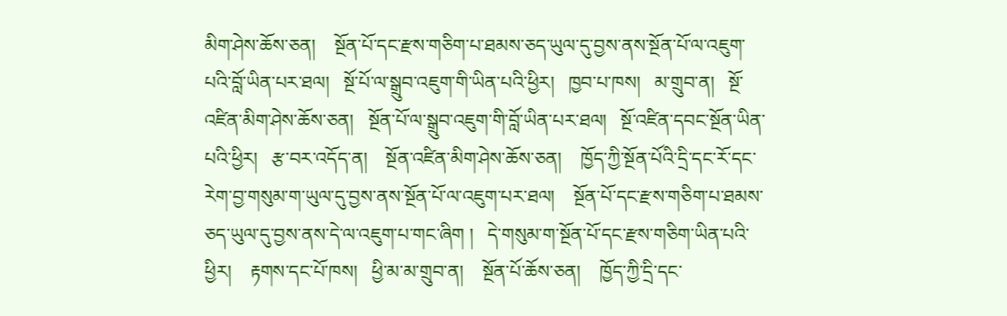མིག་ཤེས་ཆོས་ཅན།    སྔོན་པོ་དང་རྫས་གཅིག་པ་ཐམས་ཅད་ཡུལ་དུ་བྱས་ནས་སྔོན་པོ་ལ་འཇུག་པའི་བློ་ཡིན་པར་ཐལ།   སྔོ་པོ་ལ་སྒྲུབ་འཇུག་གི་ཡིན་པའི་ཕྱིར།   ཁྱབ་པ་ཁས།   མ་གྲུབ་ན།   སྔོ་འཛིན་མིག་ཤེས་ཆོས་ཅན།   སྔོན་པོ་ལ་སྒྲུབ་འཇུག་གི་བློ་ཡིན་པར་ཐལ།   སྔོ་འཛིན་དབང་སྔོན་ཡིན་པའི་ཕྱིར།   རྩ་བར་འདོད་ན།    སྔོན་འཛིན་མིག་ཤེས་ཆོས་ཅན།    ཁྱོད་ཀྱི་སྔོན་པོའི་དྲི་དང་རོ་དང་རེག་བྱ་གསུམ་ག་ཡུལ་དུ་བྱས་ནས་སྔོན་པོ་ལ་འཇུག་པར་ཐལ།    སྔོན་པོ་དང་རྫས་གཅིག་པ་ཐམས་ཅད་ཡུལ་དུ་བྱས་ནས་དེ་ལ་འཇུག་པ་གང་ཞིག །   དེ་གསུམ་ག་སྔོན་པོ་དང་རྫས་གཅིག་ཡིན་པའི་ཕྱིར།    རྟགས་དང་པོ་ཁས།   ཕྱི་མ་མ་གྲུབ་ན།    སྔོན་པོ་ཆོས་ཅན།    ཁྱོད་ཀྱི་དྲི་དང་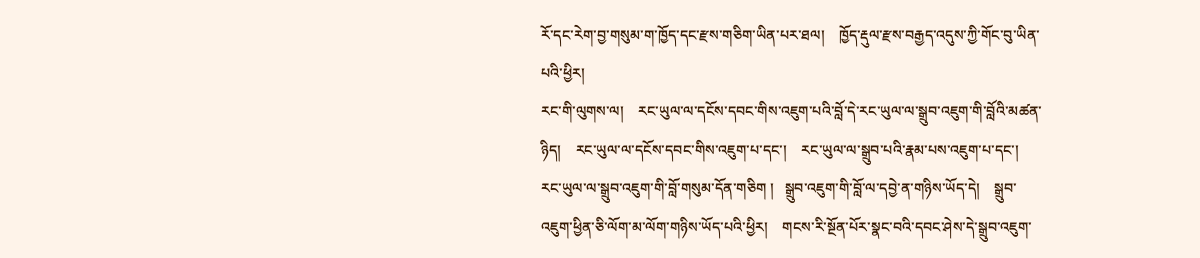རོ་དང་རེག་བྱ་གསུམ་ག་ཁྱོད་དང་རྫས་གཅིག་ཡིན་པར་ཐལ།    ཁྱོད་རྡུལ་རྫས་བརྒྱད་འདུས་ཀྱི་གོང་བུ་ཡིན་པའི་ཕྱིར།
རང་གི་ལུགས་ལ།    རང་ཡུལ་ལ་དངོས་དབང་གིས་འཇུག་པའི་བློ་དེ་རང་ཡུལ་ལ་སྒྲུབ་འཇུག་གི་བློའི་མཚན་ཉིད།    རང་ཡུལ་ལ་དངོས་དབང་གིས་འཇུག་པ་དང་།    རང་ཡུལ་ལ་སྒྲུབ་པའི་རྣམ་པས་འཇུག་པ་དང་།    རང་ཡུལ་ལ་སྒྲུབ་འཇུག་གི་བློ་གསུམ་དོན་གཅིག །   སྒྲུབ་འཇུག་གི་བློ་ལ་དབྱེ་ན་གཉིས་ཡོད་དེ།    སྒྲུབ་འཇུག་ཕྱིན་ཅི་ལོག་མ་ལོག་གཉིས་ཡོད་པའི་ཕྱིར།    གངས་རི་སྔོན་པོར་སྣང་བའི་དབང་ཤེས་དེ་སྒྲུབ་འཇུག་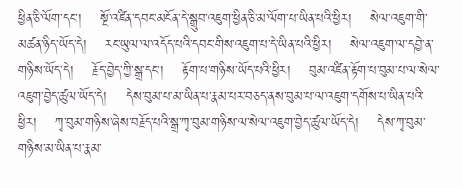ཕྱིན་ཅི་ལོག་དང་།    སྔོ་འཛིན་དབང་མངོན་དེ་སྒྲུབ་འཇུག་ཕྱིན་ཅི་མ་ལོག་པ་ཡིན་པའི་ཕྱིར།    སེལ་འཇུག་གི་མཚན་ཉིད་ཡོད་དེ།    རང་ཡུལ་ལ་འདོད་པའི་དབང་གིས་འཇུག་པ་དེ་ཡིན་པའི་ཕྱིར།    སེལ་འཇུག་ལ་དབྱེ་ན་གཉིས་ཡོད་དེ།    རྗོད་བྱེད་ཀྱི་སྒྲ་དང་།    རྟོག་པ་གཉིས་ཡོད་པའི་ཕྱིར།    བུམ་འཛིན་རྟོག་པ་བུམ་པ་ལ་སེལ་འཇུག་བྱེད་ཚུལ་ཡོད་དེ།    དེས་བུམ་པ་མ་ཡིན་པ་རྣམ་པར་བཅད་ནས་བུམ་པ་ལ་འཇུག་དགོས་པ་ཡིན་པའི་ཕྱིར།    ཀྭ་བུམ་གཉིས་ཞེས་བརྗོད་པའི་སྒྲ་ཀྭ་བུམ་གཉིས་ལ་སེལ་འཇུག་བྱེད་ཚུལ་ཡོད་དེ།    དེས་ཀྭ་བུམ་གཉིས་མ་ཡིན་པ་རྣམ་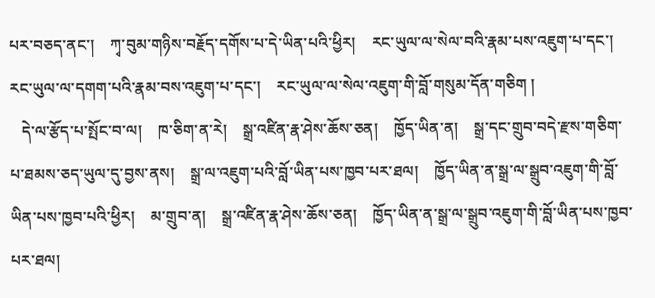པར་བཅད་ནང་།    ཀྭ་བུམ་གཉིས་བརྗོད་དགོས་པ་དེ་ཡིན་པའི་ཕྱིར།    རང་ཡུལ་ལ་སེལ་བའི་རྣམ་པས་འཇུག་པ་དང་།    རང་ཡུལ་ལ་དགག་པའི་རྣམ་བས་འཇུག་པ་དང་།    རང་ཡུལ་ལ་སེལ་འཇུག་གི་བློ་གསུམ་དོན་གཅིག །
   དེ་ལ་རྩོད་པ་སྤོང་བ་ལ།    ཁ་ཅིག་ན་རེ།    སྒྲ་འཛིན་རྣ་ཤེས་ཆོས་ཅན།    ཁྱོད་ཡིན་ན།    སྒྲ་དང་གྲུབ་བདེ་རྫས་གཅིག་པ་ཐམས་ཅད་ཡུལ་དུ་བྱས་ནས།    སྒྲ་ལ་འཇུག་པའི་བློ་ཡིན་པས་ཁྱབ་པར་ཐལ།    ཁྱོད་ཡིན་ན་སྒྲ་ལ་སྒྲུབ་འཇུག་གི་བློ་ཡིན་པས་ཁྱབ་པའི་ཕྱིར།    མ་གྲུབ་ན།    སྒྲ་འཛིན་རྣ་ཤེས་ཆོས་ཅན།    ཁྱོད་ཡིན་ན་སྒྲ་ལ་སྒྲུབ་འཇུག་གི་བློ་ཡིན་པས་ཁྱབ་པར་ཐལ།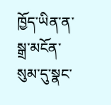ཁྱོད་ཡིན་ན་སྒྲ་མངོན་སུམ་དུ་སྣང་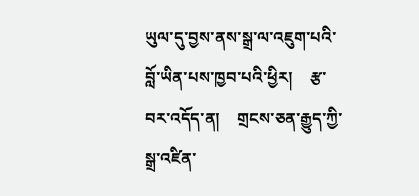ཡུལ་དུ་བྱས་ནས་སྒྲ་ལ་འཇུག་པའི་བློ་ཡིན་པས་ཁྱབ་པའི་ཕྱིར།    རྩ་བར་འདོད་ན།    གྲངས་ཅན་རྒྱུད་ཀྱི་སྒྲ་འཛིན་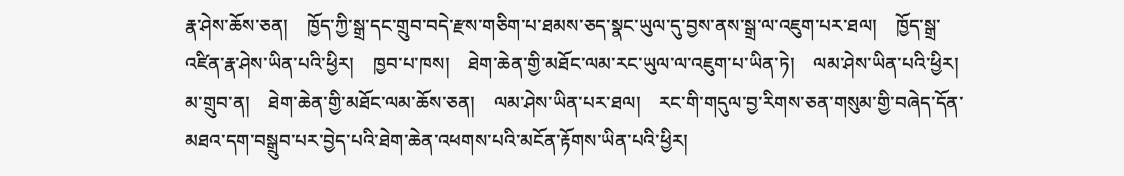རྣ་ཤེས་ཆོས་ཅན།    ཁྱོད་ཀྱི་སྒྲ་དང་གྲུབ་བདེ་རྫས་གཅིག་པ་ཐམས་ཅད་སྣང་ཡུལ་དུ་བྱས་ནས་སྒྲ་ལ་འཇུག་པར་ཐལ།    ཁྱོད་སྒྲ་འཛིན་རྣ་ཤེས་ཡིན་པའི་ཕྱིར།    ཁྱབ་པ་ཁས།    ཐེག་ཆེན་གྱི་མཐོང་ལམ་རང་ཡུལ་ལ་འཇུག་པ་ཡིན་ཏེ།    ལམ་ཤེས་ཡིན་པའི་ཕྱིར།    མ་གྲུབ་ན།    ཐེག་ཆེན་གྱི་མཐོང་ལམ་ཆོས་ཅན།    ལམ་ཤེས་ཡིན་པར་ཐལ།    རང་གི་གདུལ་བྱ་རིགས་ཅན་གསུམ་གྱི་བཞེད་དོན་མཐའ་དག་བསྒྲུབ་པར་བྱེད་པའི་ཐེག་ཆེན་འཕགས་པའི་མངོན་རྟོགས་ཡིན་པའི་ཕྱིར།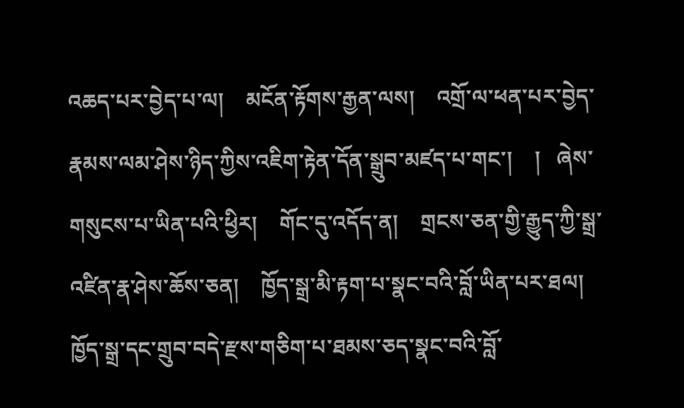འཆད་པར་བྱེད་པ་ལ།    མངོན་རྟོགས་རྒྱན་ལས།    འགྲོ་ལ་ཕན་པར་བྱེད་རྣམས་ལམ་ཤེས་ཉིད་ཀྱིས་འཇིག་རྟེན་དོན་སྒྲུབ་མཛད་པ་གང་།    །   ཞེས་གསུངས་པ་ཡིན་པའི་ཕྱིར།    གོང་དུ་འདོད་ན།    གྲངས་ཅན་གྱི་རྒྱུད་ཀྱི་སྒྲ་འཛིན་རྣ་ཤེས་ཆོས་ཅན།    ཁྱོད་སྒྲ་མི་རྟག་པ་སྣང་བའི་བློ་ཡིན་པར་ཐལ།    ཁྱོད་སྒྲ་དང་གྲུབ་བདེ་རྫས་གཅིག་པ་ཐམས་ཅད་སྣང་བའི་བློ་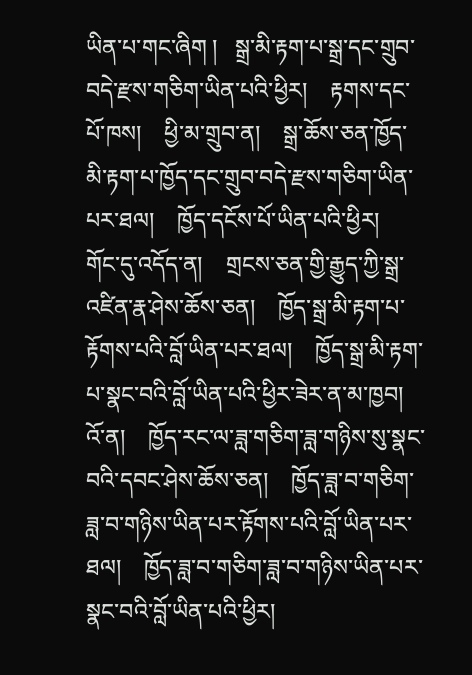ཡིན་པ་གང་ཞིག །   སྒྲ་མི་རྟག་པ་སྒྲ་དང་གྲུབ་བདེ་རྫས་གཅིག་ཡིན་པའི་ཕྱིར།    རྟགས་དང་པོ་ཁས།    ཕྱི་མ་གྲུབ་ན།    སྒྲ་ཆོས་ཅན་ཁྱོད་མི་རྟག་པ་ཁྱོད་དང་གྲུབ་བདེ་རྫས་གཅིག་ཡིན་པར་ཐལ།    ཁྱོད་དངོས་པོ་ཡིན་པའི་ཕྱིར།    གོང་དུ་འདོད་ན།    གྲངས་ཅན་གྱི་རྒྱུད་ཀྱི་སྒྲ་འཛིན་རྣ་ཤེས་ཆོས་ཅན།    ཁྱོད་སྒྲ་མི་རྟག་པ་རྟོགས་པའི་བློ་ཡིན་པར་ཐལ།    ཁྱོད་སྒྲ་མི་རྟག་པ་སྣང་བའི་བློ་ཡིན་པའི་ཕྱིར་ཟེར་ན་མ་ཁྱབ།    འོ་ན།    ཁྱོད་རང་ལ་ཟླ་གཅིག་ཟླ་གཉིས་སུ་སྣང་བའི་དབང་ཤེས་ཆོས་ཅན།    ཁྱོད་ཟླ་བ་གཅིག་ཟླ་བ་གཉིས་ཡིན་པར་རྟོགས་པའི་བློ་ཡིན་པར་ཐལ།    ཁྱོད་ཟླ་བ་གཅིག་ཟླ་བ་གཉིས་ཡིན་པར་སྣང་བའི་བློ་ཡིན་པའི་ཕྱིར།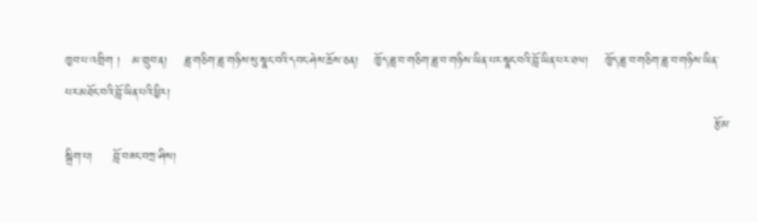ཁྱབ་པ་འགྲིག །   མ་གྲུབ་ན།    ཟླ་གཅིག་ཟླ་གཉིས་སུ་སྣང་བའི་དབང་ཤེས་ཆོས་ཅན།    ཁྱོད་ཟླ་བ་གཅིག་ཟླ་བ་གཉིས་ཡིན་པར་སྣང་བའི་བློ་ཡིན་པར་ཐལ།    ཁྱོད་ཟླ་བ་གཅིག་ཟླ་བ་གཉིས་ཡིན་པར་མཐོང་བའི་བློ་ཡིན་པའི་ཕྱིར།
                                                                                                                                                              རྩོམ་སྒྲིག་པ།     བློ་བཟང་བཀྲ་ཤིས།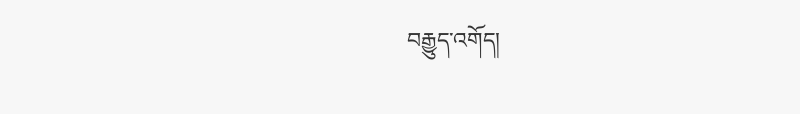བརྒྱུད་འགོད།